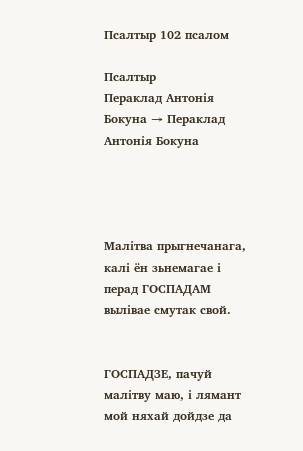Псалтыр 102 псалом

Псалтыр
Пераклад Антонія Бокуна → Пераклад Антонія Бокуна




Малітва прыгнечанага, калі ён зьнемагае і перад ГОСПАДАМ вылівае смутак свой.


ГОСПАДЗЕ, пачуй малітву маю, і лямант мой няхай дойдзе да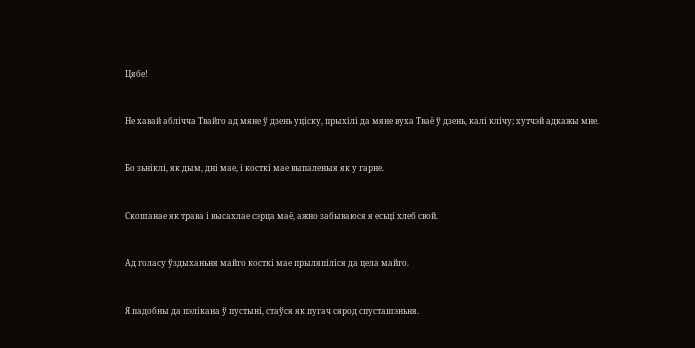Цябе!


Не хавай аблічча Твайго ад мяне ў дзень уціску, прыхілі да мяне вуха Тваё ў дзень, калі клічу; хутчэй адкажы мне.


Бо зьніклі, як дым, дні мае, і косткі мае выпаленыя як у гарне.


Скошанае як трава і высахлае сэрца маё, ажно забываюся я есьці хлеб свой.


Ад голасу ўздыханьня майго косткі мае прыляпіліся да цела майго.


Я падобны да пэлікана ў пустыні, стаўся як пугач сярод спусташэньня.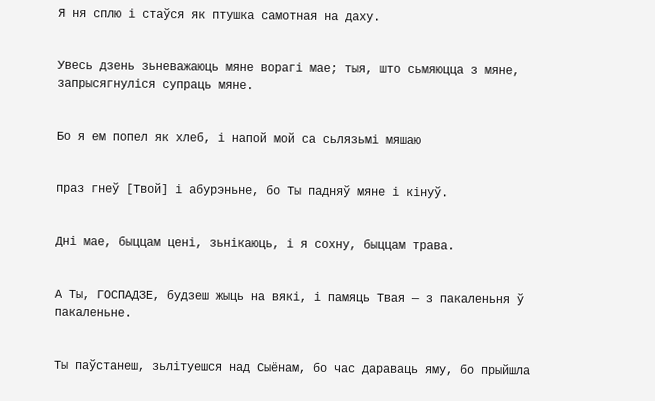Я ня сплю і стаўся як птушка самотная на даху.


Увесь дзень зьневажаюць мяне ворагі мае; тыя, што сьмяюцца з мяне, запрысягнуліся супраць мяне.


Бо я ем попел як хлеб, і напой мой са сьлязьмі мяшаю


праз гнеў [Твой] і абурэньне, бо Ты падняў мяне і кінуў.


Дні мае, быццам цені, зьнікаюць, і я сохну, быццам трава.


А Ты, ГОСПАДЗЕ, будзеш жыць на вякі, і памяць Твая — з пакаленьня ў пакаленьне.


Ты паўстанеш, зьлітуешся над Сыёнам, бо час дараваць яму, бо прыйшла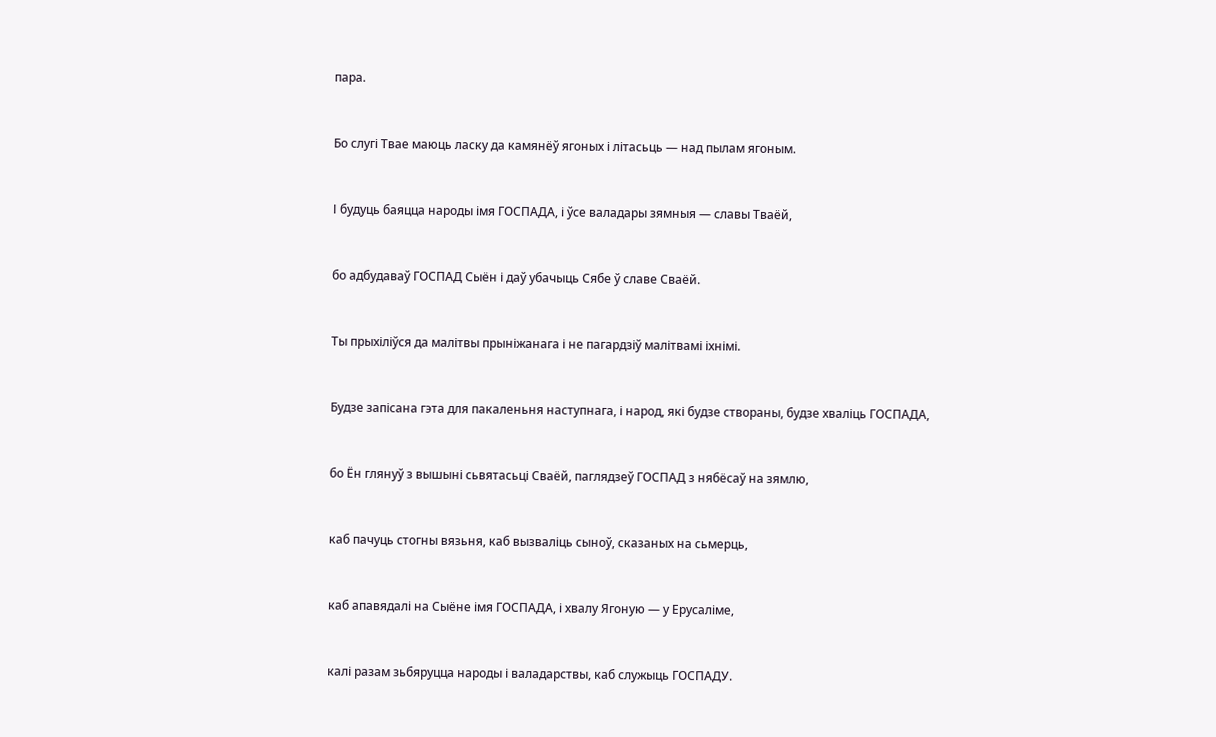пара.


Бо слугі Твае маюць ласку да камянёў ягоных і літасьць — над пылам ягоным.


І будуць баяцца народы імя ГОСПАДА, і ўсе валадары зямныя — славы Тваёй,


бо адбудаваў ГОСПАД Сыён і даў убачыць Сябе ў славе Сваёй.


Ты прыхіліўся да малітвы прыніжанага і не пагардзіў малітвамі іхнімі.


Будзе запісана гэта для пакаленьня наступнага, і народ, які будзе створаны, будзе хваліць ГОСПАДА,


бо Ён глянуў з вышыні сьвятасьці Сваёй, паглядзеў ГОСПАД з нябёсаў на зямлю,


каб пачуць стогны вязьня, каб вызваліць сыноў, сказаных на сьмерць,


каб апавядалі на Сыёне імя ГОСПАДА, і хвалу Ягоную — у Ерусаліме,


калі разам зьбяруцца народы і валадарствы, каб служыць ГОСПАДУ.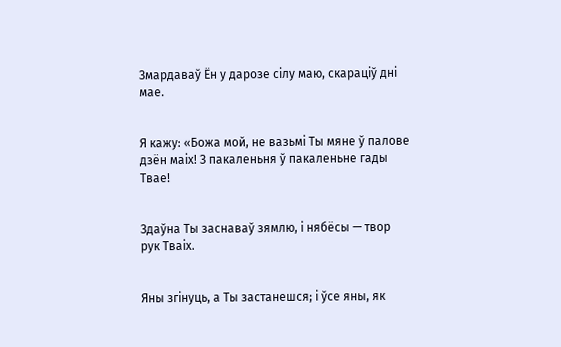Змардаваў Ён у дарозе сілу маю, скараціў дні мае.


Я кажу: «Божа мой, не вазьмі Ты мяне ў палове дзён маіх! З пакаленьня ў пакаленьне гады Твае!


Здаўна Ты заснаваў зямлю, і нябёсы — твор рук Тваіх.


Яны згінуць, а Ты застанешся; і ўсе яны, як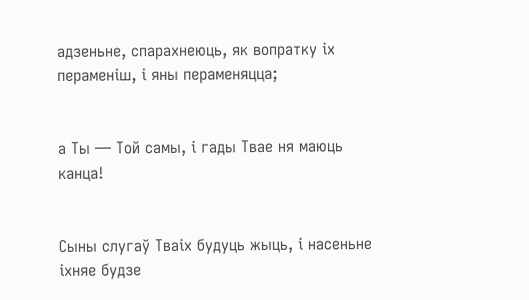адзеньне, спарахнеюць, як вопратку іх пераменіш, і яны пераменяцца;


а Ты — Той самы, і гады Твае ня маюць канца!


Сыны слугаў Тваіх будуць жыць, і насеньне іхняе будзе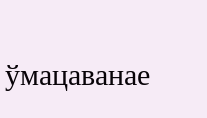ўмацаванае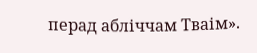перад абліччам Тваім».